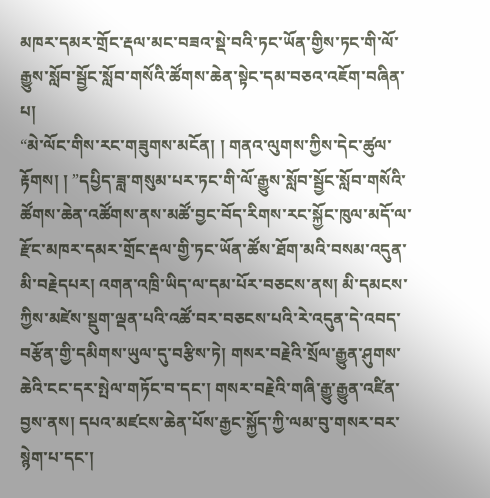མཁར་དམར་གྲོང་རྡལ་མང་བཟའ་སྡེ་བའི་ཏང་ཡོན་གྱིས་ཏང་གི་ལོ་རྒྱུས་སློབ་སྦྱོང་སློབ་གསོའི་ཚོགས་ཆེན་སྟེང་དམ་བཅའ་འཇོག་བཞིན་པ།
“མེ་ལོང་གིས་རང་གཟུགས་མངོན། ། གནའ་ལུགས་ཀྱིས་དེང་ཚུལ་རྟོགས། ། ”དཔྱིད་ཟླ་གསུམ་པར་ཏང་གི་ལོ་རྒྱུས་སློབ་སྦྱོང་སློབ་གསོའི་ཚོགས་ཆེན་འཚོགས་ནས་མཚོ་བྱང་བོད་རིགས་རང་སྐྱོང་ཁུལ་མདོ་ལ་རྫོང་མཁར་དམར་གྲོང་རྡལ་གྱི་ཏང་ཡོན་ཚོས་ཐོག་མའི་བསམ་འདུན་མི་བརྗེདཔར། འགན་འཁྲི་ཡིད་ལ་དམ་པོར་བཅངས་ནས། མི་དམངས་ཀྱིས་མཛེས་སྡུག་ལྡན་པའི་འཚོ་བར་བཅངས་པའི་རེ་འདུན་དེ་འབད་བརྩོན་གྱི་དམིགས་ཡུལ་དུ་བརྩིས་ཏེ། གསར་བརྗེའི་སྲོལ་རྒྱུན་ཤུགས་ཆེའི་ངང་དར་སྤེལ་གཏོང་བ་དང་། གསར་བརྗེའི་གཞི་རྒྱུ་རྒྱུན་འཛིན་བྱས་ནས། དཔའ་མཛངས་ཆེན་པོས་རྒྱང་སྐྱོད་ཀྱི་ལམ་བུ་གསར་བར་སྙེག་པ་དང་།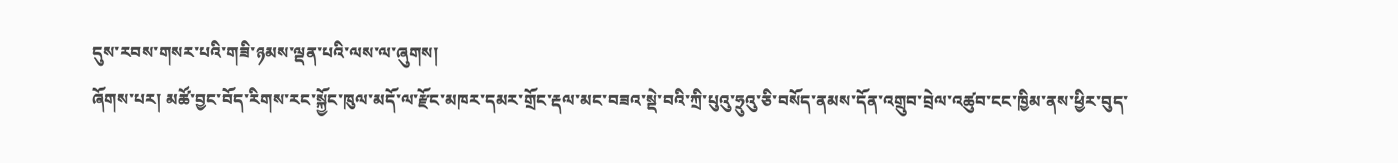དུས་རབས་གསར་པའི་གཟི་ཉམས་ལྡན་པའི་ལས་ལ་ཞུགས།
ཞོགས་པར། མཚོ་བྱང་བོད་རིགས་རང་སྐྱོང་ཁུལ་མདོ་ལ་རྫོང་མཁར་དམར་གྲོང་རྡལ་མང་བཟའ་སྡེ་བའི་ཀྲི་པུའུ་ཧྲུའུ་ཅི་བསོད་ནམས་དོན་འགྲུབ་བྲེལ་འཚུབ་ངང་ཁྱིམ་ནས་ཕྱིར་བུད་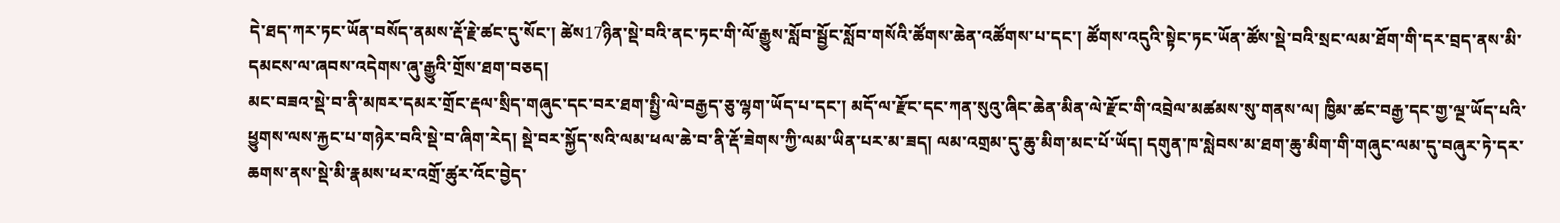དེ་ཐད་ཀར་ཏང་ཡོན་བསོད་ནམས་རྡོ་རྗེ་ཚང་དུ་སོང་། ཚེས17ཉིན་སྡེ་བའི་ནང་ཏང་གི་ལོ་རྒྱུས་སློབ་སྦྱོང་སློབ་གསོའི་ཚོགས་ཆེན་འཚོགས་པ་དང་། ཚོགས་འདུའི་སྟེང་ཏང་ཡོན་ཚོས་སྡེ་བའི་སྲང་ལམ་ཐོག་གི་དར་བྲད་ནས་མི་དམངས་ལ་ཞབས་འདེགས་ཞུ་རྒྱུའི་གྲོས་ཐག་བཅད།
མང་བཟའ་སྡེ་བ་ནི་མཁར་དམར་གྲོང་རྡལ་སྲིད་གཞུང་དང་བར་ཐག་སྤྱི་ལེ་བརྒྱད་ཅུ་ལྷག་ཡོད་པ་དང་། མདོ་ལ་རྫོང་དང་ཀན་སུའུ་ཞིང་ཆེན་མིན་ལེ་རྫོང་གི་འབྲེལ་མཚམས་སུ་གནས་ལ། ཁྱིམ་ཚང་བརྒྱ་དང་གྱ་ལྔ་ཡོད་པའི་ཕྱུགས་ལས་རྐྱང་པ་གཉེར་བའི་སྡེ་བ་ཞིག་རེད། སྡེ་བར་སྐྱོད་སའི་ལམ་ཕལ་ཆེ་བ་ནི་རྡོ་ཟེགས་ཀྱི་ལམ་ཡིན་པར་མ་ཟད། ལམ་འགྲམ་དུ་ཆུ་མིག་མང་པོ་ཡོད། དགུན་ཁ་སླེབས་མ་ཐག་ཆུ་མིག་གི་གཞུང་ལམ་དུ་བཞུར་ཏེ་དར་ཆགས་ནས་སྡེ་མི་རྣམས་ཕར་འགྲོ་ཚུར་འོང་བྱེད་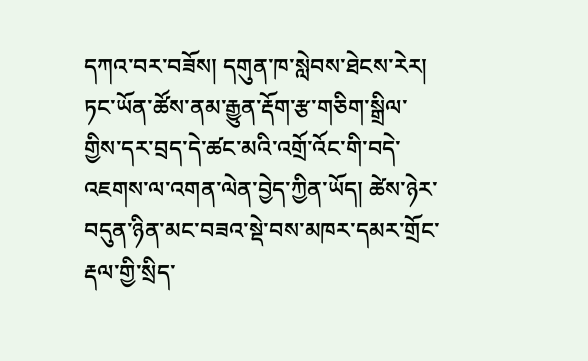དཀའ་བར་བཟོས། དགུན་ཁ་སླེབས་ཐེངས་རེར། ཏང་ཡོན་ཚོས་ནམ་རྒྱུན་རྡོག་རྩ་གཅིག་སྒྲིལ་གྱིས་དར་བྲད་དེ་ཚང་མའི་འགྲོ་འོང་གི་བདེ་འཇགས་ལ་འགན་ལེན་བྱེད་ཀྱིན་ཡོད། ཚེས་ཉེར་བདུན་ཉིན་མང་བཟའ་སྡེ་བས་མཁར་དམར་གྲོང་རྡལ་གྱི་སྲིད་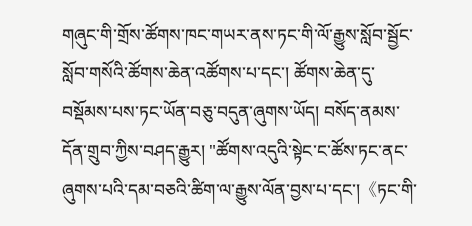གཞུང་གི་གྲོས་ཚོགས་ཁང་གཡར་ནས་ཏང་གི་ལོ་རྒྱུས་སློབ་སྦྱོང་སློབ་གསོའི་ཚོགས་ཆེན་འཚོགས་པ་དང་། ཚོགས་ཆེན་དུ་བསྡོམས་པས་ཏང་ཡོན་བཅུ་བདུན་ཞུགས་ཡོད། བསོད་ནམས་དོན་གྲུབ་ཀྱིས་བཤད་རྒྱུར། "ཚོགས་འདུའི་སྟེང་ང་ཚོས་ཏང་ནང་ཞུགས་པའི་དམ་བཅའི་ཚིག་ལ་རྒྱུས་ལོན་བྱས་པ་དང་།《ཏང་གི་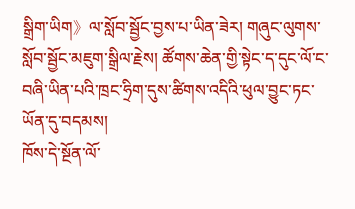སྒྲིག་ཡིག》ལ་སློབ་སྦྱོང་བྱས་པ་ཡིན་ཟེར། གཞུང་ལུགས་སློབ་སྦྱོང་མཇུག་སྒྲིལ་རྗེས། ཚོགས་ཆེན་གྱི་སྟེང་ད་དུང་ལོ་ང་བཞི་ཡིན་པའི་ཁྲང་ཧྲིག་དུས་ཚིགས་འདིའི་ཕུལ་བྱུང་ཏང་ཡོན་དུ་བདམས།
ཁོས་དེ་སྔོན་ལོ་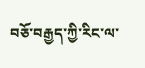བཅོ་བརྒྱད་ཀྱི་རིང་ལ་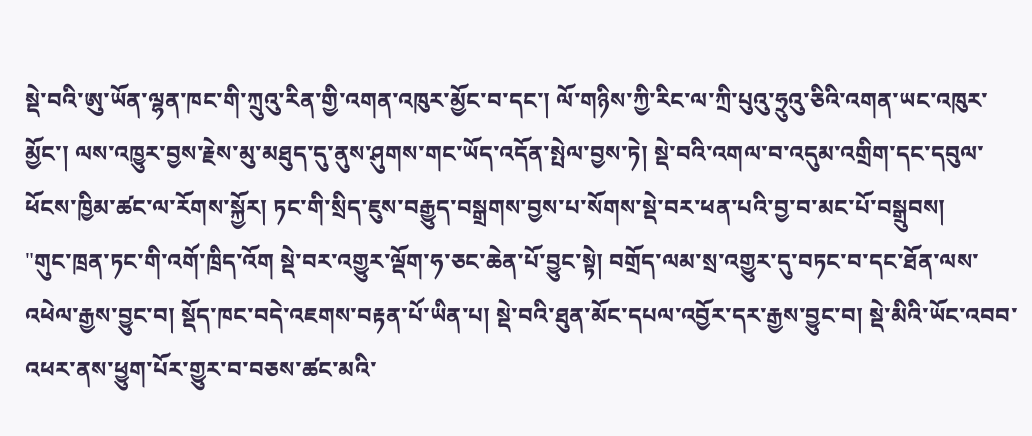སྡེ་བའི་ཨུ་ཡོན་ལྷན་ཁང་གི་ཀྲུའུ་རིན་གྱི་འགན་འཁུར་མྱོང་བ་དང་། ལོ་གཉིས་ཀྱི་རིང་ལ་ཀྲི་པུའུ་ཧྲུའུ་ཅིའི་འགན་ཡང་འཁུར་མྱོང་། ལས་འཁྱུར་བྱས་རྗེས་མུ་མཐུད་དུ་ནུས་ཤུགས་གང་ཡོད་འདོན་སྤེལ་བྱས་ཏེ། སྡེ་བའི་འགལ་བ་འདུམ་འགྲིག་དང་དབུལ་ཕོངས་ཁྱིམ་ཚང་ལ་རོགས་སྐྱོར། ཏང་གི་སྲིད་ཇུས་བརྒྱུད་བསྒྲགས་བྱས་པ་སོགས་སྡེ་བར་ཕན་པའི་བྱ་བ་མང་པོ་བསྒྲུབས།
"གུང་ཁྲན་ཏང་གི་འགོ་ཁྲིད་འོག སྡེ་བར་འགྱུར་ལྡོག་ཧ་ཅང་ཆེན་པོ་བྱུང་སྟེ། བགྲོད་ལམ་སྲ་འགྱུར་དུ་བཏང་བ་དང་ཐོན་ལས་འཕེལ་རྒྱས་བྱུང་བ། སྡོད་ཁང་བདེ་འཇགས་བརྟན་པོ་ཡིན་པ། སྡེ་བའི་ཐུན་མོང་དཔལ་འབྱོར་དར་རྒྱས་བྱུང་བ། སྡེ་མིའི་ཡོང་འབབ་འཕར་ནས་ཕྱུག་པོར་གྱུར་བ་བཅས་ཚང་མའི་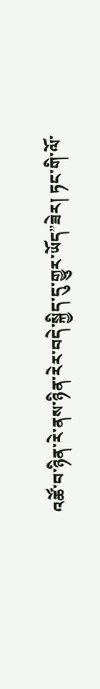འཚོ་བ་ཉིན་རེ་ནས་ཉིན་རེར་བདེ་སྐྱིད་དུ་གྱུར་ཡོད”ཟེར། ཏང་གི་ལོ་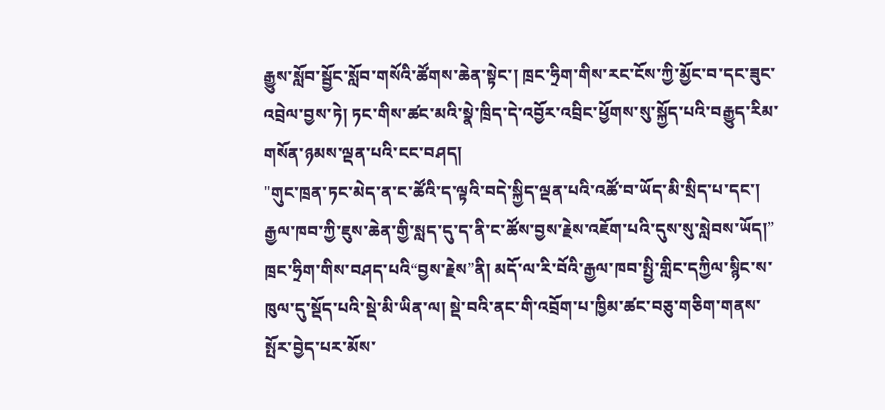རྒྱུས་སློབ་སྦྱོང་སློབ་གསོའི་ཚོགས་ཆེན་སྟེང་། ཁྲང་ཧྲིག་གིས་རང་ངོས་ཀྱི་མྱོང་བ་དང་ཟུང་འབྲེལ་བྱས་ཏེ། ཏང་གིས་ཚང་མའི་སྣེ་ཁྲིད་དེ་འབྱོར་འབྲིང་ཕྱོགས་སུ་སྐྱོད་པའི་བརྒྱུད་རིམ་གསོན་ཉམས་ལྡན་པའི་ངང་བཤད།
"གུང་ཁྲན་ཏང་མེད་ན་ང་ཚོའི་ད་ལྟའི་བདེ་སྐྱིད་ལྡན་པའི་འཚོ་བ་ཡོད་མི་སྲིད་པ་དང་། རྒྱལ་ཁབ་ཀྱི་ཇུས་ཆེན་གྱི་སླད་དུ་ད་ནི་ང་ཚོས་བྱས་རྗེས་འཇོག་པའི་དུས་སུ་སླེབས་ཡོད།” ཁྲང་ཧྲིག་གིས་བཤད་པའི“བྱས་རྗེས”ནི། མདོ་ལ་རི་བོའི་རྒྱལ་ཁབ་སྤྱི་གླིང་དཀྱིལ་སྙིང་ས་ཁུལ་དུ་སྡོད་པའི་སྡེ་མི་ཡིན་ལ། སྡེ་བའི་ནང་གི་འབྲོག་པ་ཁྱིམ་ཚང་བཅུ་གཅིག་གནས་སྤོར་བྱེད་པར་མོས་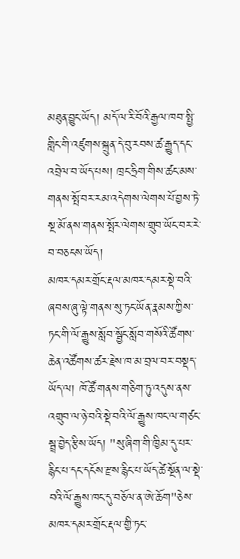མཐུན་བྱུང་ཡོད། མདོ་ལ་རི་བོའི་རྒྱལ་ཁབ་སྤྱི་གླིང་གི་འཛུགས་སྐྲུན་དེ་བུ་རབས་ཚ་རྒྱུད་དང་འབྲེལ་བ་ཡོད་པས། ཁྲང་ཧྲིག་གིས་ཚང་མས་གནས་སྤོ་བར་རམ་འདེགས་ལེགས་པོ་བྱས་ཏེ་སྔ་མོ་ནས་གནས་སྤོར་ལེགས་གྲུབ་ཡོང་བར་རེ་བ་བཅངས་ཡོད།
མཁར་དམར་གྲོང་རྡལ་མཁར་དམར་སྡེ་བའི་ཞབས་ཞུ་ལྟེ་གནས་སུ་ཏང་ཡོན་རྣམས་ཀྱིས་ཏང་གི་ལོ་རྒྱུས་སློབ་སྦྱོང་སློབ་གསོའི་ཚོགས་ཆེན་འཚོགས་ཚར་རྗེས་ཁ་མ་བྲལ་བར་བསྡད་ཡོད་ལ། ཁོ་ཚོ་གནས་གཅིག་ཏུ་འདུས་ནས་འགྲུབ་ལ་ཉེ་བའི་སྡེ་བའི་ལོ་རྒྱུས་ཁང་ལ་གཙང་སྦྲ་བྱེད་རྩིས་ཡོད། "སུ་ཞིག་གི་ཁྱིམ་དུ་པར་རྙིང་པ་དང་དངོས་རྫས་རྙིང་པ་ཡོད་ཚེ་སྔོན་ལ་སྡེ་བའི་ལོ་རྒྱུས་ཁང་དུ་བཅོལ་ན་ཨེ་ཆོག"ཅེས་མཁར་དམར་གྲོང་རྡལ་གྱི་ཏང་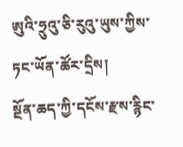ཨུའི་ཧྲུའུ་ཅི་རུའུ་ཡུས་ཀྱིས་ཏང་ཡོན་ཚོར་དྲིས།
སྔོན་ཆད་ཀྱི་དངོས་རྫས་རྙིང་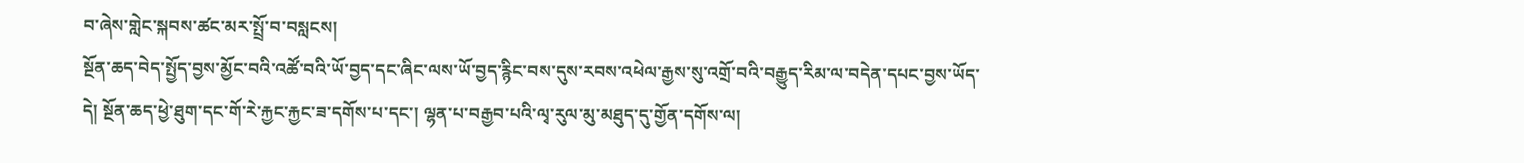བ་ཞེས་གླེང་སྐབས་ཚང་མར་སྤྲོ་བ་བསླངས།
སྔོན་ཆད་བེད་སྤྱོད་བྱས་མྱོང་བའི་འཚོ་བའི་ཡོ་བྱད་དང་ཞིང་ལས་ཡོ་བྱད་རྙིང་བས་དུས་རབས་འཕེལ་རྒྱས་སུ་འགྲོ་བའི་བརྒྱུད་རིམ་ལ་བདེན་དཔང་བྱས་ཡོད་དེ། སྔོན་ཆད་ཕྱེ་ཐུག་དང་གོ་རེ་རྐྱང་རྐྱང་ཟ་དགོས་པ་དང་། ལྷན་པ་བརྒྱབ་པའི་ལྭ་རུལ་མུ་མཐུད་དུ་གྱོན་དགོས་ལ།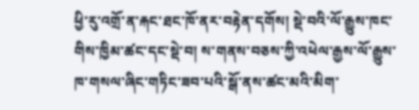ཕྱི་རུ་འགྲོ་ན་རྐང་ཐང་ཁོ་ནར་བརྟེན་དགོས། སྡེ་བའི་ལོ་རྒྱུས་ཁང་གིས་ཁྱིམ་ཚང་དང་སྡེ་བ། ས་གནས་བཅས་ཀྱི་འཕེལ་རྒྱས་ལོ་རྒྱུས་ཁ་གསལ་ཞིང་གཏིང་ཟབ་པའི་སྒོ་ནས་ཚང་མའི་མིག་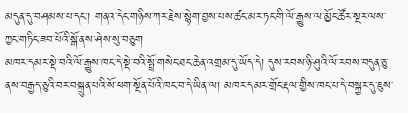མདུན་དུ་བཤམས་པ་དང་། གནའ་དེང་གཉིས་ཀར་རྗེས་སྙེག་བྱས་པས་ཚང་མར་ཏང་གི་ལོ་རྒྱུས་ལ་མྱོང་ཚོར་སྔར་ལས་ཀྱང་གཏིང་ཟབ་པོའི་སྒོ་ནས་ཤེས་སུ་བཅུག
མཁར་དམར་སྡེ་བའི་ལོ་རྒྱུས་ཁང་དེ་སྡེ་བའི་སྤྲོ་གསེང་ཐང་ཆེན་འགྲམ་དུ་ཡོད་དེ། དུས་རབས་ཉི་ཤུའི་ལོ་རབས་བདུན་ཅུ་ནས་བརྒྱད་ཅུའི་བར་བསྐྲུན་པའི་སོ་ཕག་སྔོན་པོའི་ཁང་བ་དེ་ཡིན་ལ། མཁར་དམར་གྲོང་རྡལ་གྱིས་ཁང་པ་དེ་བསྐྱར་དུ་ཇུས་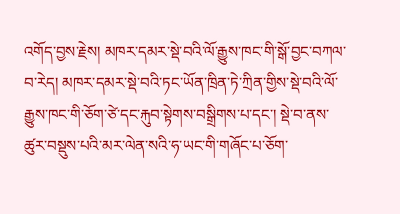འགོད་བྱས་རྗེས། མཁར་དམར་སྡེ་བའི་ལོ་རྒྱུས་ཁང་གི་སྒོ་བྱང་བཀལ་བ་རེད། མཁར་དམར་སྡེ་བའི་ཏང་ཡོན་ཁྲིན་ཏེ་ཀྲིན་གྱིས་སྡེ་བའི་ལོ་རྒྱུས་ཁང་གི་ཅོག་ཙེ་དང་རྐུབ་སྟེགས་བསྒྲིགས་པ་དང་། སྡེ་བ་ནས་ཚུར་བསྡུས་པའི་མར་ལེན་སའི་ཧ་ཡང་གི་གཞོང་པ་ཅོག་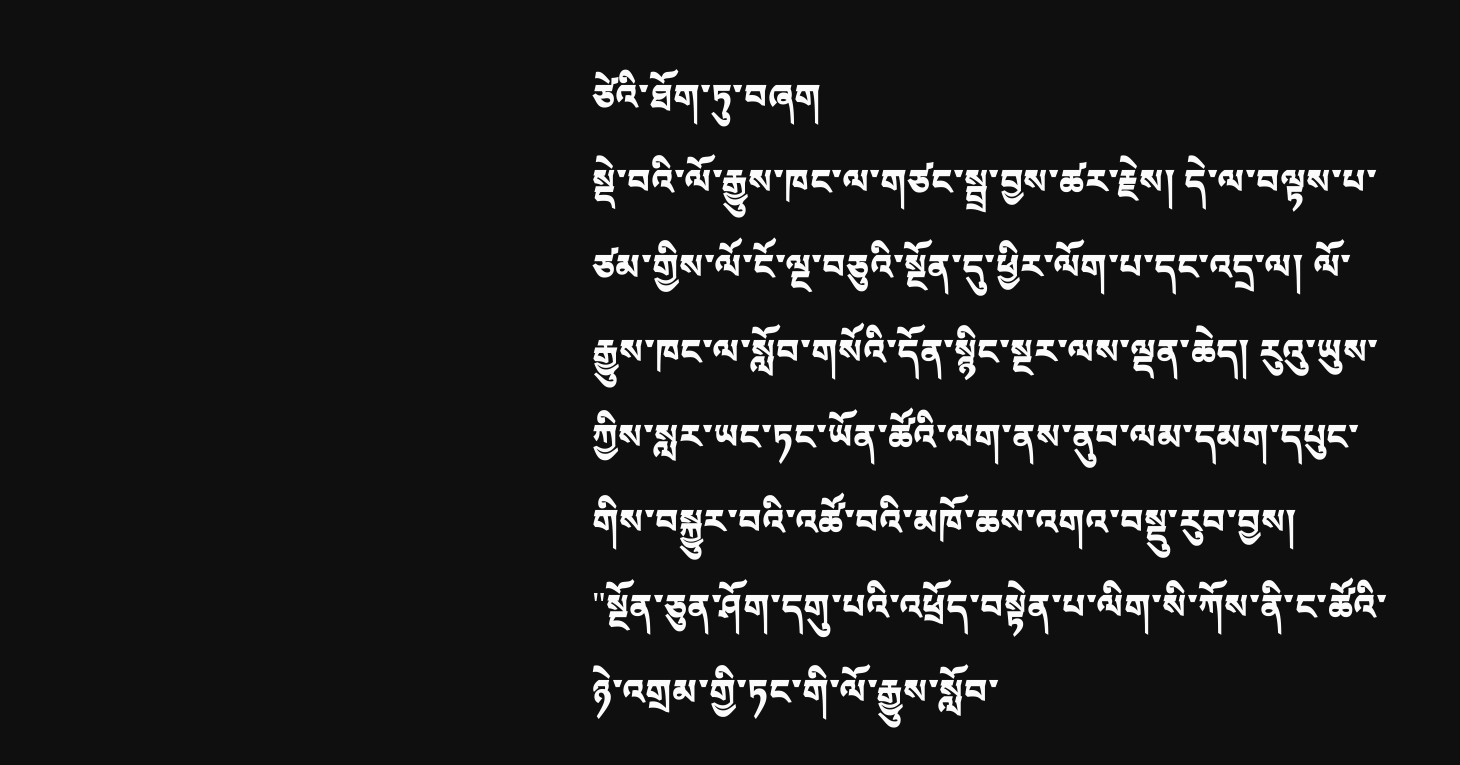ཙེའི་ཐོག་ཏུ་བཞག
སྡེ་བའི་ལོ་རྒྱུས་ཁང་ལ་གཙང་སྦྲ་བྱས་ཚར་རྗེས། དེ་ལ་བལྟས་པ་ཙམ་གྱིས་ལོ་ངོ་ལྔ་བཅུའི་སྔོན་དུ་ཕྱིར་ལོག་པ་དང་འདྲ་ལ། ལོ་རྒྱུས་ཁང་ལ་སློབ་གསོའི་དོན་སྙིང་སྔར་ལས་ལྡན་ཆེད། རུའུ་ཡུས་ཀྱིས་སླར་ཡང་ཏང་ཡོན་ཚོའི་ལག་ནས་ནུབ་ལམ་དམག་དཔུང་གིས་བསྐྱུར་བའི་འཚོ་བའི་མཁོ་ཆས་འགའ་བསྡུ་རུབ་བྱས།
"སྔོན་ཅུན་ཤོག་དགུ་པའི་འཕྲོད་བསྟེན་པ་ལིག་སི་ཀོས་ནི་ང་ཚོའི་ཉེ་འགྲམ་གྱི་ཏང་གི་ལོ་རྒྱུས་སློབ་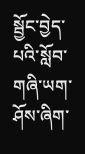སྦྱོང་བྱེད་པའི་སློབ་གཞི་ཡག་ཤོས་ཞིག་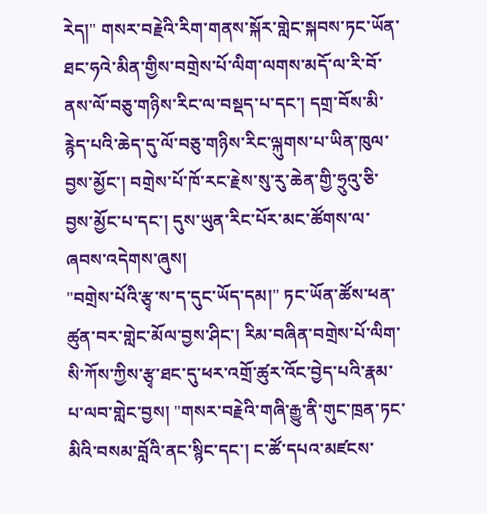རེད།" གསར་བརྗེའི་རིག་གནས་སྐོར་གླེང་སྐབས་ཏང་ཡོན་ཐང་ཧའེ་མིན་གྱིས་བགྲེས་པོ་ལིག་ལགས་མདོ་ལ་རི་བོ་ནས་ལོ་བཅུ་གཉིས་རིང་ལ་བསྡད་པ་དང་། དགྲ་བོས་མི་རྙེད་པའི་ཆེད་དུ་ལོ་བཅུ་གཉིས་རིང་ལྐུགས་པ་ཡིན་ཁུལ་བྱས་མྱོང་། བགྲེས་པོ་ཁོ་རང་རྗེས་སུ་རུ་ཆེན་གྱི་ཧྲུའུ་ཅི་བྱས་མྱོང་པ་དང་། དུས་ཡུན་རིང་པོར་མང་ཚོགས་ལ་ཞབས་འདེགས་ཞུས།
"བགྲེས་པོའི་རྩྭ་ས་ད་དུང་ཡོད་དམ།" ཏང་ཡོན་ཚོས་ཕན་ཚུན་བར་གླེང་མོལ་བྱས་ཤིང་། རིམ་བཞིན་བགྲེས་པོ་ལིག་སི་ཀོས་ཀྱིས་རྩྭ་ཐང་དུ་ཕར་འགྲོ་ཚུར་འོང་བྱེད་པའི་རྣམ་པ་ལབ་གླེང་བྱས། "གསར་བརྗེའི་གཞི་རྒྱུ་ནི་གུང་ཁྲན་ཏང་མིའི་བསམ་བློའི་ནང་སྙིང་དང་། ང་ཚོ་དཔའ་མཛངས་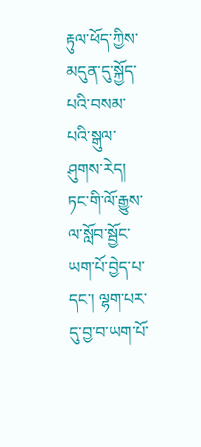རྟུལ་ཕོད་ཀྱིས་མདུན་དུ་སྐྱོད་པའི་བསམ་པའི་སྒུལ་ཤུགས་རེད། ཏང་གི་ལོ་རྒྱུས་ལ་སློབ་སྦྱོང་ཡག་པོ་བྱེད་པ་དང་། ལྷག་པར་དུ་བྱ་བ་ཡག་པོ་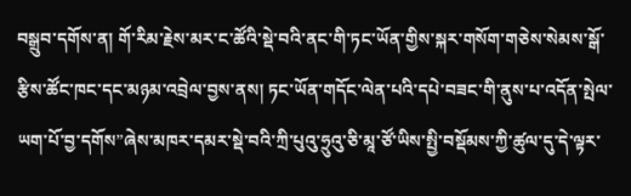བསྒྲུབ་དགོས་ན། གོ་རིམ་རྗེས་མར་ང་ཚོའི་སྡེ་བའི་ནང་གི་ཏང་ཡོན་གྱིས་སྐར་གསོག་གཅེས་སེམས་སྒོ་རྩིས་ཚོང་ཁང་དང་མཉམ་འབྲེལ་བྱས་ནས། ཏང་ཡོན་གདོང་ལེན་པའི་དཔེ་བཟང་གི་ནུས་པ་འདོན་སྤེལ་ཡག་པོ་བྱ་དགོས”ཞེས་མཁར་དམར་སྡེ་བའི་ཀྲི་པུའུ་ཧྲུའུ་ཅི་མཱ་ཙོ་ཡིས་སྤྱི་བསྡོམས་ཀྱི་ཚུལ་དུ་དེ་ལྟར་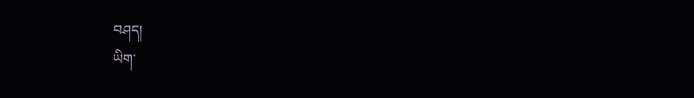བཤད།
ཡིག་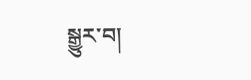སྒྱུར་བ།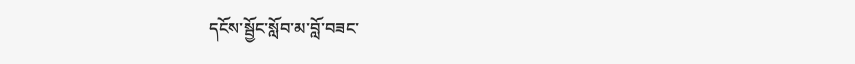དངོས་སྦྱོང་སློབ་མ་བློ་བཟང་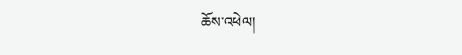ཆོས་འཕེལ།